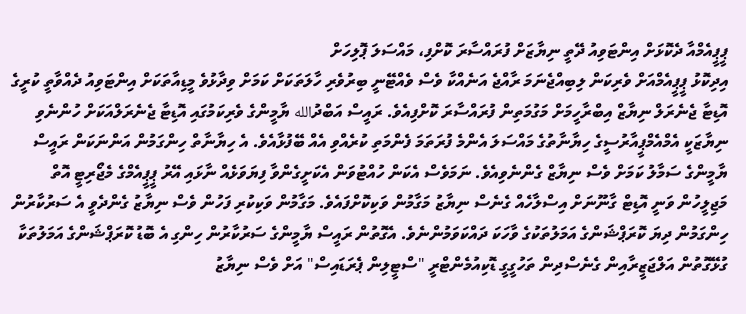ޕީޕީއެމްއާ ދެކޮޅަށް އިންޓަވިއު ދޭތީ ނިޔާޒަށް ފުރައްސާރަ ކޮށްފި، މައްސަލަ ޕޮލިހަށް
އިދިކޮޅު ޕީޕީއެމްއަށް ވެރިކަން ލިބިއްޖެނަމަ ރާއްޖެ އަނެއްކާ ވެސް ވެއްޓޭނީ ބިރުވެރި ހާލަތަކަށް ކަމަށް ވިދާޅުވެ މީޑިއާތަކަށް އިންޓަވިއު ދެއްވާތީ ކުރީގެ އޮޑިޓާ ޖެނެރަލް ނިޔާޒް އިބްރާހީމަށް މަގުމަތިން ފުރައްސާރަ ކޮށްފިއެވެ. ރައީސް އަބްދުالله ޔާމީންގެ ވެރިކަމުގައި އޮޑިޓާ ޖެނެރަލްއަކަށް ހުންނެވި ނިޔާޒަކީ އެމްއެމްޕީއާރުސީގެ ހިޔާނާތުގެ މައްސަލަ އެންމެ ފުރަތަމަ ފެންމަތި ކުރެއްވި އެއް ބޭފުޅާއެވެ. އެ ހިޔާނާތް ހިންގަމުން އަންނަކަން ރައީސް ޔާމީންގެ ސަމާލު ކަމަށް ވެސް ނިޔާޒް ގެންނެވިއެވެ. ނަމަވެސް އެކަން ހުއްޓުވަން އެކަށީގެންވާ ފިޔަވަޅެއް ނާޅައި އޭރު ޕީޕީއެމްގެ މެޖޯރިޓީ އޮތް މަޖިލީހުން ވަނީ އޮޑިޓް ގާނޫނަށް އިސްލާހެއް ގެނެސް ނިޔާޒު މަގާމުން ވަކިކޮށްފައެވެ. މަގާމުން ވަކިކުރި ފަހުން ވެސް ނިޔާޒު ގެންދެވީ އެ ސަރުކާރުން ހިންގަމުން ދިޔަ ކޮރަޕްޝަންގެ އަމަލުތަކުގެ ވާހަކަ ދައްކަވަމުންނެވެ. އެގޮތުން ރައީސް ޔާމީންގެ ސަރުކާރުން ހިންގި އެ ބޮޑު ކޮރަޕްޝަންގެ އަމަލުތަކާ ގުޅޭގޮތުން އަލްޖަޒީރާއިން ގެނެސްދިން ތަހުގީގީ ޑޮކިއުމެންޓްރީ "ސްޓީލިން ޕެރަޑައިސް" އަށް ވެސް ނިޔާޒު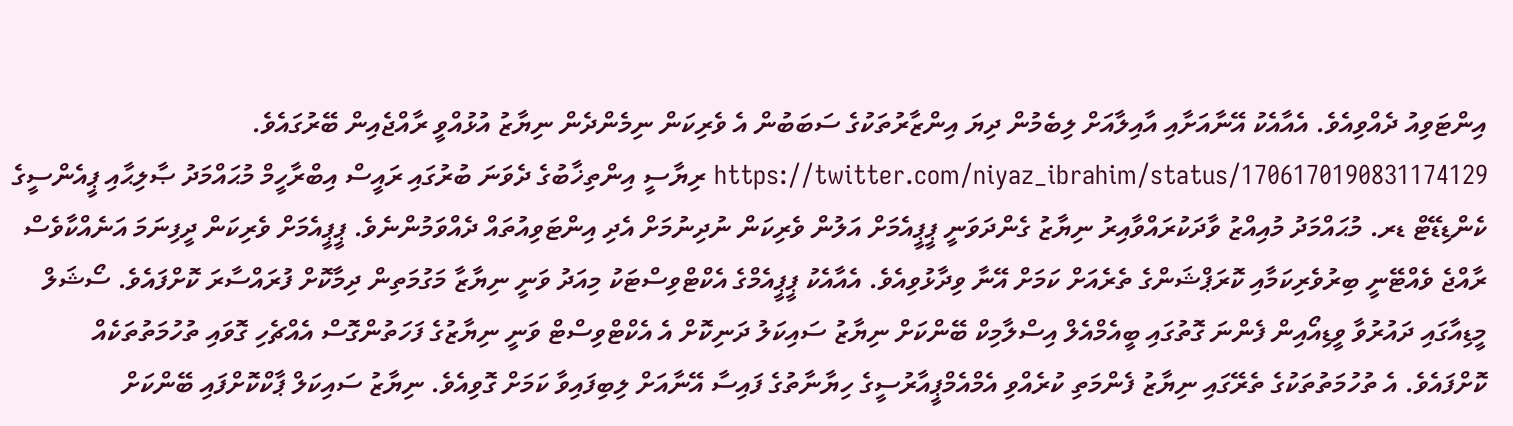އިންޓަވިއު ދެއްވިއެވެ. އެއާއެކު އޭނާއަށާއި އާއިލާއަށް ލިބެމުން ދިޔަ އިންޒާރުތަކުގެ ސަބަބުން އެ ވެރިކަން ނިމެންދެން ނިޔާޒު އުޅުއްވީ ރާއްޖެއިން ބޭރުގައެވެ. https://twitter.com/niyaz_ibrahim/status/1706170190831174129 ރިޔާސީ އިންތިޚާބުގެ ދެވަނަ ބުރުގައި ރައީސް އިބްރާހީމް މުޙައްމަދު ޞާލިޙާއި ޕީއެންސީގެ ކެންޑިޑޭޓް ޑރ. މުޙައްމަދު މުއިއްޒު ވާދަކުރައްވާއިރު ނިޔާޒު ގެންދަވަނީ ޕީޕީއެމަށް އަލުން ވެރިކަން ނުދިނުމަށް އެދި އިންޓަވިއުތައް ދެއްވަމުންނެވެ. ޕީޕީއެމަށް ވެރިކަން ދީފިނަމަ އަނެއްކާވެސް ރާއްޖެ ވެއްޓޭނީ ބިރުވެރިކަމާއި ކޮރަޕްޝަންގެ ތެރެއަށް ކަމަށް އޭނާ ވިދާޅުވިއެވެ. އެއާއެކު ޕީޕީއެމްގެ އެކްޓްވިސްޓަކު މިއަދު ވަނީ ނިޔާޒާ މަގުމަތިން ދިމާކޮށް ފުރައްސާރަ ކޮށްފައެވެ. ސޯޝަލް މީޑިއާގައި ދައުރުވާ ވީޑިއޯއިން ފެންނަ ގޮތުގައި ބީއެމްއެލް އިސްލާމިކް ބޭންކަށް ނިޔާޒު ސައިކަލު ދަނިކޮށް އެ އެކްޓްވިސްޓް ވަނީ ނިޔާޒުގެ ފަހަތުންގޮސް އެއްޗެހި ގޮވައި ތުހުމަތުތަކެއް ކޮށްފައެވެ. އެ ތުހުމަތުތަކުގެ ތެރޭގައި ނިޔާޒު ފެންމަތި ކުރެއްވި އެމްއެމްޕީއާރުސީގެ ހިޔާނާތުގެ ފައިސާ އޭނާއަށް ލިބިފައިވާ ކަމަށް ގޮވިއެވެ. ނިޔާޒު ސައިކަލް ޕާކްކޮށްފައި ބޭންކަށް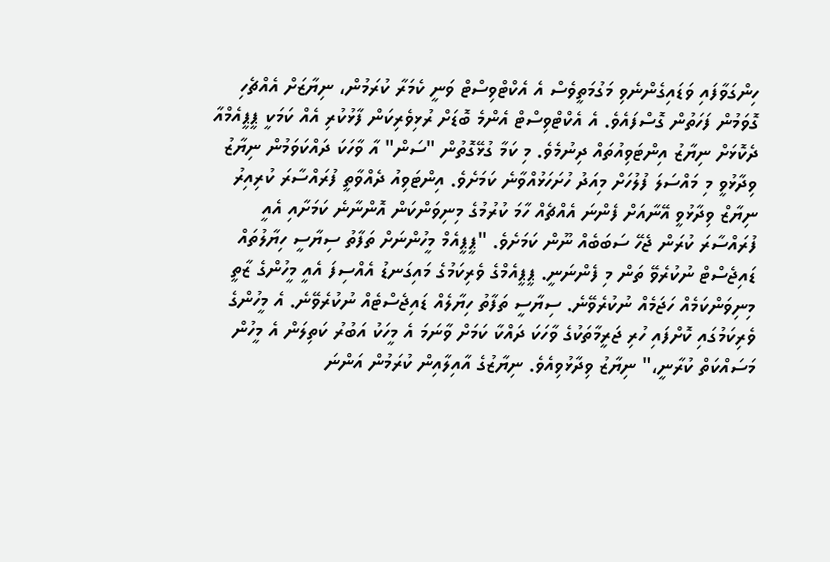ހިންގަވާފައި ވަޑައިގެންނެވި މަގުމަތީވެސް އެ އެކްޓްވިސްޓް ވަނީ ކެމަރާ ކުރަމުން، ނިޔާޒަށް އެއްޗެހި ގޮވަމުން ފަހަތުން ގޮސްފައެވެ. އެ އެކްޓްވިސްޓް އެންމެ ބޮޑަށް ރުޅިވެރިކަން ފާޅުކުރި އެއް ކަމަކީ ޕީޕީއެމްއާ ދެކޮޅަށް ނިޔާޒު އިންޓަވިއުތައް ދިނުމެވެ. މި ކަމާ ގުޅޭގޮތުން "ސަން" އާ ވާހަކަ ދައްކަވަމުން ނިޔާޒު ވިދާޅުވީ މި މައްސަލަ ފުލުހަށް މިއަދު ހުށަހަޅުއްވާނެ ކަމަށެވެ. އިންޓަވިއު ދެއްވާތީ ފުރައްސާރަ ކުރިއިރު ނިޔާޒް ވިދާޅުވީ އޭނާއަށް ފެންނަ އެއްޗެއް ހާމަ ކުރުމުގެ މިނިވަންކަން އޮންނާނެ ކަމަށާއި އެއީ ފުރައްސާރަ ކުރަން ޖެހޭ ސަބަބެއް ނޫން ކަމަށެވެ. "ޕީޕީއެމް މީހުންނަށް ތަފާތު ސިޔާސީ ހިޔާލުތައް ޑައިޖެސްޓް ނުކުރެވޭ ތަން މި ފެންނަނީ. ޕީޕީއެމްގެ ވެރިކަމުގެ މައިގަނޑު އެއްސިފަ އެއީ މީހުންގެ ޒާތީ މިނިވަންކަމެއް ހަޖަމެއް ނުކުރެވޭނެ. ސިޔާސީ ތަފާތު ހިޔާލެއް ޑައިޖެސްޓެއް ނުކުރެވޭނެ. އެ މީހުންގެ ވެރިކަމުގައި ކޮށްފައި ހުރި ޖަރީމާތަކުގެ ވާހަކަ ދައްކާ ކަމަށް ވާނަމަ އެ މީހަކު އަބުރު ކަތިލަން އެ މީހުން މަސައްކަތް ކުރާނީ،" ނިޔާޒު ވިދާޅުވިއެވެ. ނިޔާޒުގެ އާއިލާއިން ކުރަމުން އަންނަ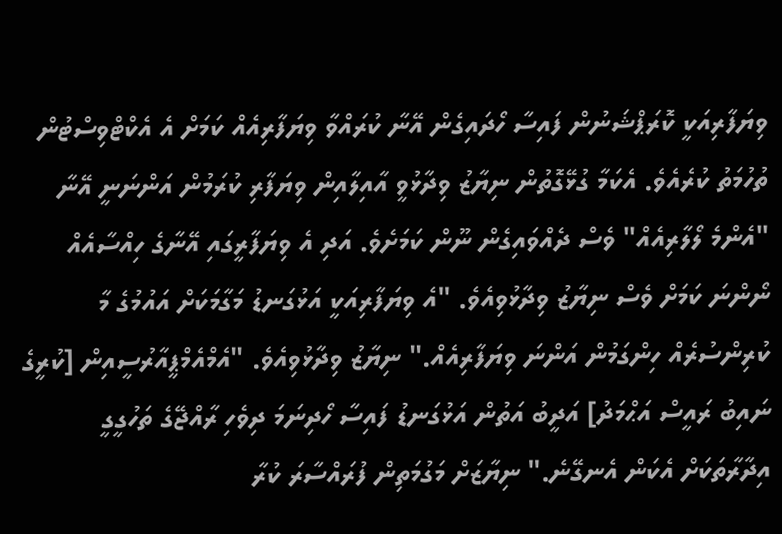ވިޔަފާރިއަކީ ކޮރަޕްޝަނުން ފައިސާ ހޯދައިގެން އޭނާ ކުރައްވާ ވިޔަފާރިއެއް ކަމަށް އެ އެކްޓްވިސްޓުން ތުހުމަތު ކުރެއެވެ. އެކަމާ ގުޅޭގޮތުން ނިޔާޒު ވިދާޅުވީ އާއިލާއިން ވިޔަފާރި ކުރަމުން އަންނަނީ އޭނާ "އެންމެ ލޯލާރިއެއް" ވެސް ދެއްވައިގެން ނޫން ކަމަށެވެ. އަދި އެ ވިޔަފާރީގައި އޭނާގެ ހިއްސާއެއް ނޯންނަ ކަމަށް ވެސް ނިޔާޒު ވިދާޅުވިއެވެ. "އެ ވިޔަފާރިއަކީ އަޅުގަނޑު މަގާމަކަށް އައުމުގެ މާ ކުރިންސުރެއް ހިންގަމުން އަންނަ ވިޔަފާރިއެއް." ނިޔާޒު ވިދާޅުވިއެވެ. "އެމްއެމްޕީއާރުސީއިން [ކުރީގެ ނައިބު ރައީސް އަޙްމަދު] އަދީބު އަތުން އަޅުގަނޑު ފައިސާ ހޯދިނަމަ ދިވެހި ރާއްޖޭގެ ތަހުގީގީ އިދާރާތަކަށް އެކަން އެނގޭނެ." ނިޔާޒަށް މަގުމަތިން ފުރައްސާރަ ކުރާ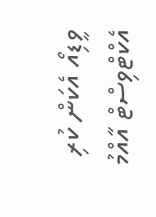ވީޑިއޯ އެކަން ކުރި އެކްޓްވިސްޓް އާއްމު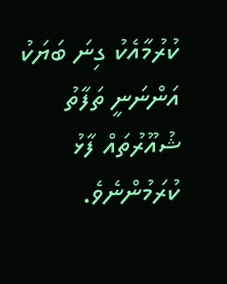ކުރުމާއެކު ގިނަ ބަޔަކު އަންނަނީ ތަފާތު ޝުއޫރުތައް ފާޅު ކުރަމުންނެވެ.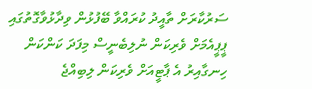ސަރުކާރަށް ތާއީދު ކުރައްވާ ބޭފުޅުން ވިދާޅުވާގޮތުގައި ޕީޕީއެމަށް ވެރިކަން ނުލިބެނީސް މިފަދަ ކަންކަން ހިނގާއިރު އެ ޕާޓީއަށް ވެރިކަން ލިބިއްޖެ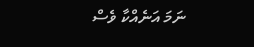ނަމަ އަނެއްކާ ވެސް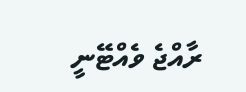ރާއްޖެ ވެއްޓޭނީ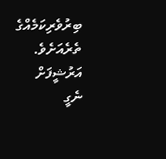ބިރުވެރިކަމެއްގެ ތެރެއަށެވެ.
އަރުޝީފަށް ނެގީ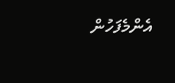އެންމެފަހުން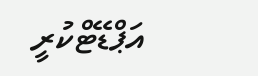އަޕްޑޭޓްކުރީ